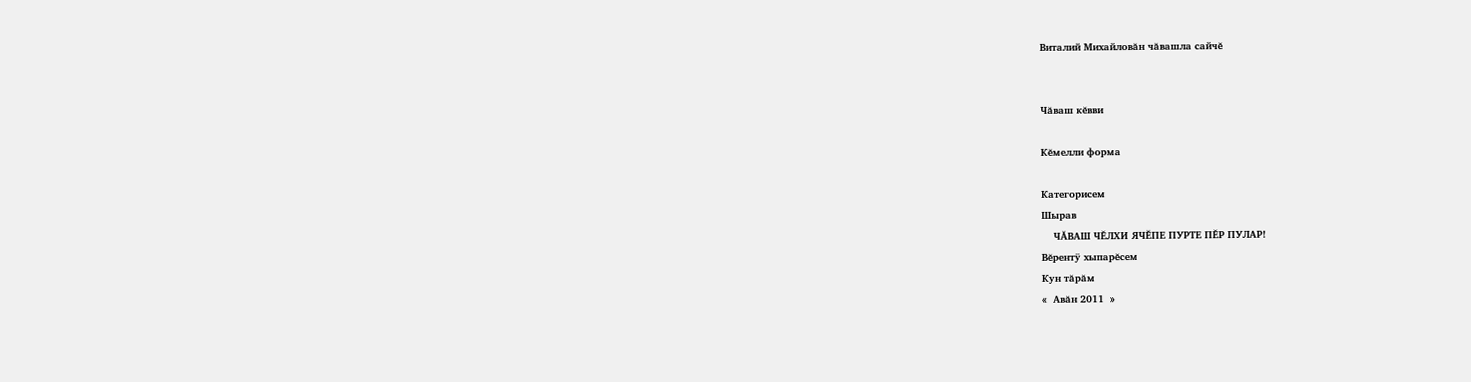Виталий Михайловăн чăвашла сайчĕ


Чăваш кĕвви

Кĕмелли форма

Категорисем
Шырав
    ЧĂВАШ ЧĔЛХИ ЯЧĔПЕ ПУРТЕ ПĔР ПУЛАР!
Вĕрентÿ хыпарĕсем
Кун тăрăм
«  Авăн 2011  »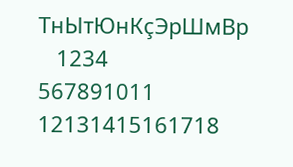ТнЫтЮнКçЭрШмВр
   1234
567891011
12131415161718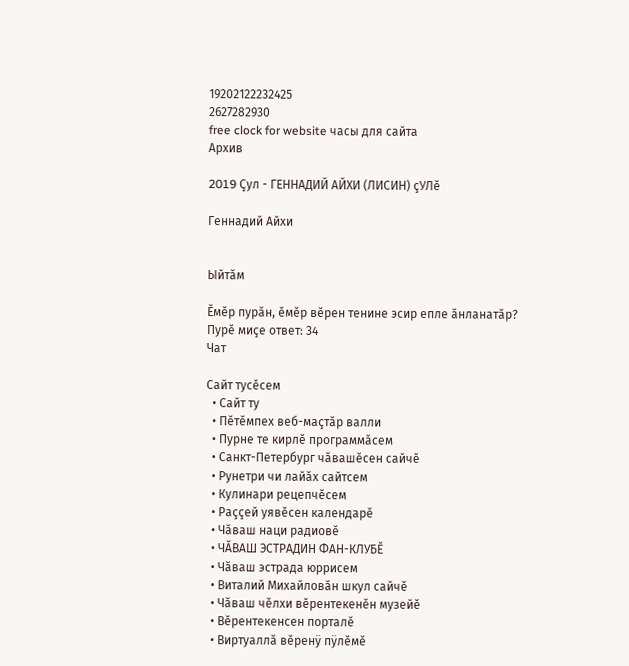19202122232425
2627282930
free clock for website часы для сайта
Архив

2019 Çул - ГЕННАДИЙ АЙХИ (ЛИСИН) çУЛĕ

Геннадий Айхи


Ыйтăм

Ĕмĕр пурăн, ĕмĕр вĕрен тенине эсир епле ăнланатăр?
Пурĕ миçе ответ: 34
Чат

Сайт тусĕсем
  • Сайт ту
  • Пĕтĕмпех веб-маçтăр валли
  • Пурне те кирлĕ программăсем
  • Санкт-Петербург чăвашĕсен сайчĕ
  • Рунетри чи лайăх сайтсем
  • Кулинари рецепчĕсем
  • Раççей уявĕсен календарĕ
  • Чăваш наци радиовĕ
  • ЧĂВАШ ЭСТРАДИН ФАН-КЛУБĔ
  • Чăваш эстрада юррисем
  • Виталий Михайловăн шкул сайчĕ
  • Чăваш чĕлхи вĕрентекенĕн музейĕ
  • Вĕрентекенсен порталĕ
  • Виртуаллă вĕренÿ пÿлĕмĕ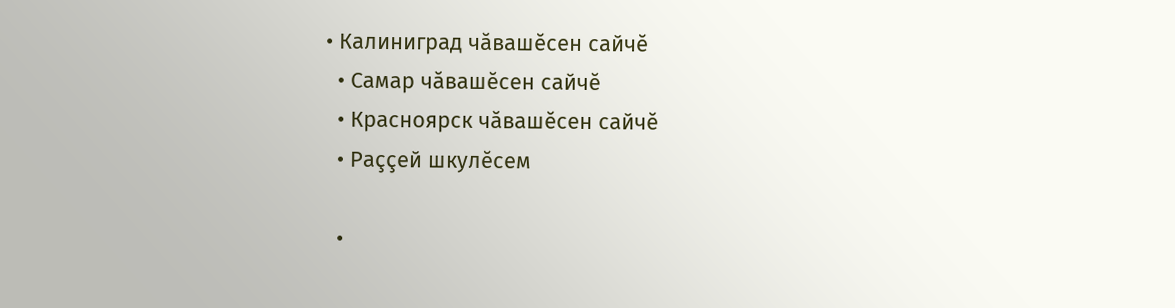• Калиниград чăвашĕсен сайчĕ
  • Самар чăвашĕсен сайчĕ
  • Красноярск чăвашĕсен сайчĕ
  • Раççей шкулĕсем

  •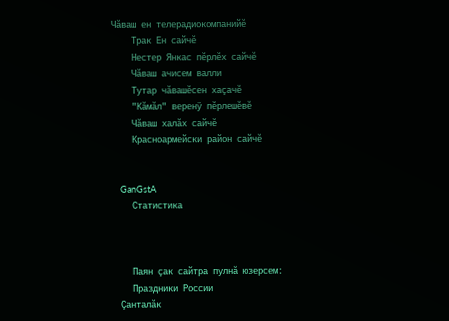Чăваш ен телерадиокомпанийĕ
    Трак Ен сайчĕ
    Нестер Янкас пĕрлĕх сайчĕ
    Чăваш ачисем валли
    Тутар чăвашĕсен хаçачĕ
    "Кăмăл" веренÿ пĕрлешĕвĕ
    Чăваш халăх сайчĕ
    Красноармейски район сайчĕ


    GanGstA
    Статистика



    Паян çак сайтра пулнă юзерсем:
    Праздники России
    Çанталăк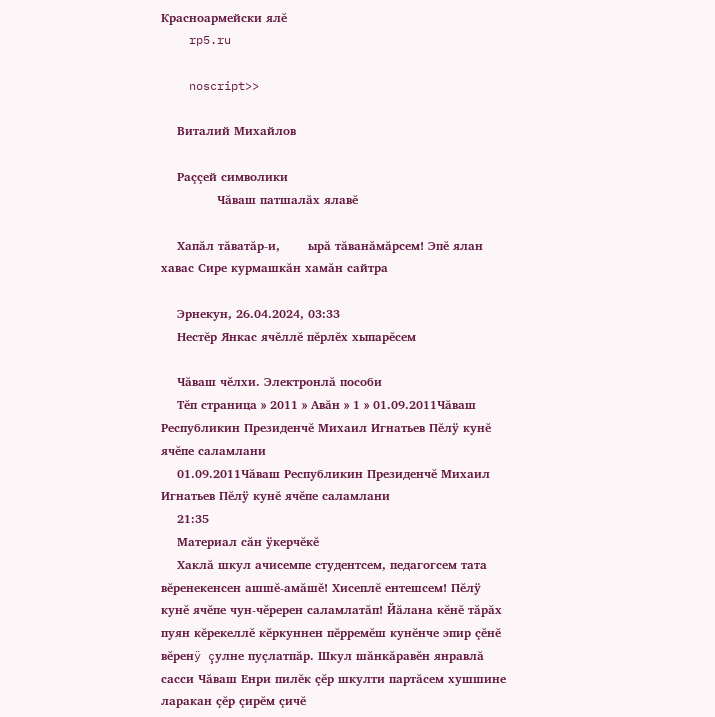Красноармейски ялĕ
    rp5.ru

    noscript>>

    Виталий Михайлов

    Раççей символики
              Чăваш патшалăх ялавĕ

    Хапăл тăватăр-и,       ырă тăванăмăрсем! Эпĕ ялан хавас Сире курмашкăн хамăн сайтра

    Эрнекун, 26.04.2024, 03:33
    Нестĕр Янкас ячĕллĕ пĕрлĕх хыпарĕсем

    Чăваш чĕлхи. Электронлă пособи
    Тĕп страница » 2011 » Авăн » 1 » 01.09.2011Чăваш Республикин Президенчĕ Михаил Игнатьев Пĕлÿ кунĕ ячĕпе саламлани
    01.09.2011Чăваш Республикин Президенчĕ Михаил Игнатьев Пĕлÿ кунĕ ячĕпе саламлани
    21:35
    Материал сăн ÿкерчĕкĕ
    Хаклă шкул ачисемпе студентсем, педагогсем тата вĕренекенсен ашшĕ-амăшĕ! Хисеплĕ ентешсем! Пĕлÿ кунĕ ячĕпе чун-чĕререн саламлатăп! Йăлана кĕнĕ тăрăх пуян кĕрекеллĕ кĕркуннен пĕрремĕш кунĕнче эпир çĕнĕ вĕренÿ çулне пуçлатпăр. Шкул шăнкăравĕн янравлă сасси Чăваш Енри пилĕк çĕр шкулти партăсем хушшине ларакан çĕр çирĕм çичĕ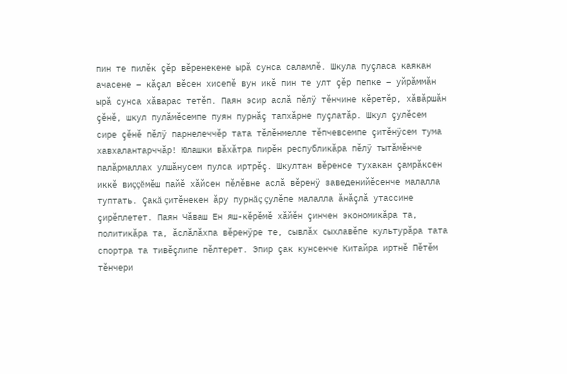пин те пилĕк çĕр вĕренекене ырă сунса саламлĕ. Шкула пуçласа каякан ачасене – кăçал вĕсен хисепĕ вун икĕ пин те улт çĕр пепке – уйрăммăн ырă сунса хăварас тетĕп. Паян эсир аслă пĕлÿ тĕнчине кĕретĕр, хăвăршăн çĕнĕ, шкул пулăмĕсемпе пуян пурнăç тапхăрне пуçлатăр. Шкул çулĕсем сире çĕнĕ пĕлÿ парнелеччĕр тата тĕлĕнмелле тĕпчевсемпе çитĕнÿсем тума хавхалантарччăр! Юлашки вăхăтра пирĕн республикăра пĕлÿ тытăмĕнче палăрмаллах улшăнусем пулса иртрĕç. Шкултан вĕренсе тухакан çамрăксен иккĕ виççĕмĕш пайĕ хăйсен пĕлĕвне аслă вĕренÿ заведенийĕсенче малалла туптать. Çакă çитĕнекен ăру пурнăç çулĕпе малалла ăнăçлă утассине çирĕплетет. Паян Чăваш Ен яш-кĕрĕмĕ хăйĕн çинчен экономикăра та, политикăра та, ăслăлăхпа вĕренÿре те, сывлăх сыхлавĕпе культурăра тата спортра та тивĕçлипе пĕлтерет. Эпир çак кунсенче Китайра иртнĕ Пĕтĕм тĕнчери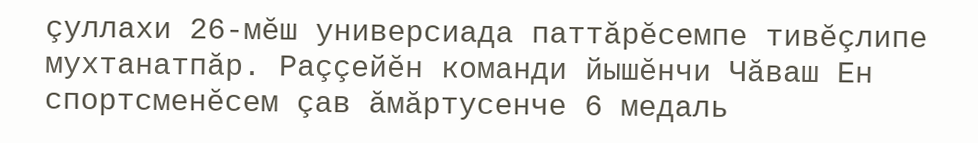çуллахи 26-мĕш универсиада паттăрĕсемпе тивĕçлипе мухтанатпăр. Раççейĕн команди йышĕнчи Чăваш Ен спортсменĕсем çав ăмăртусенче 6 медаль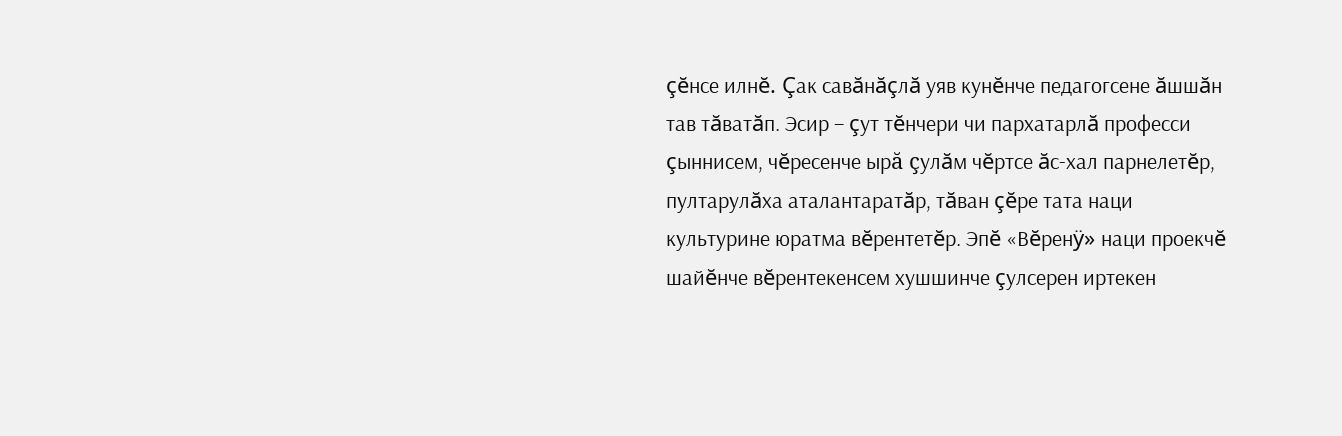çĕнсе илнĕ. Çак савăнăçлă уяв кунĕнче педагогсене ăшшăн тав тăватăп. Эсир – çут тĕнчери чи пархатарлă професси çыннисем, чĕресенче ырă çулăм чĕртсе ăс-хал парнелетĕр, пултарулăха аталантаратăр, тăван çĕре тата наци культурине юратма вĕрентетĕр. Эпĕ «Вĕренÿ» наци проекчĕ шайĕнче вĕрентекенсем хушшинче çулсерен иртекен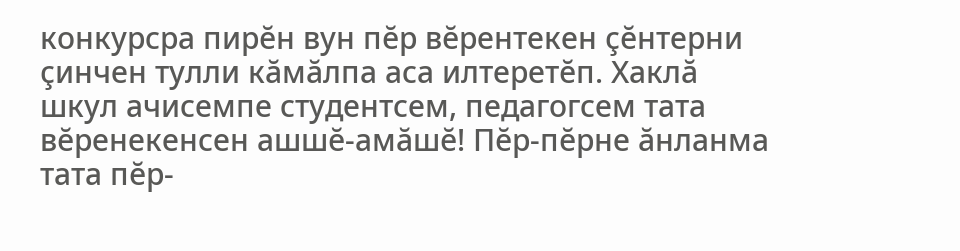конкурсра пирĕн вун пĕр вĕрентекен çĕнтерни çинчен тулли кăмăлпа аса илтеретĕп. Хаклă шкул ачисемпе студентсем, педагогсем тата вĕренекенсен ашшĕ-амăшĕ! Пĕр-пĕрне ăнланма тата пĕр-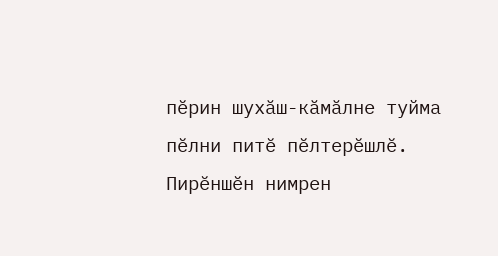пĕрин шухăш-кăмăлне туйма пĕлни питĕ пĕлтерĕшлĕ. Пирĕншĕн нимрен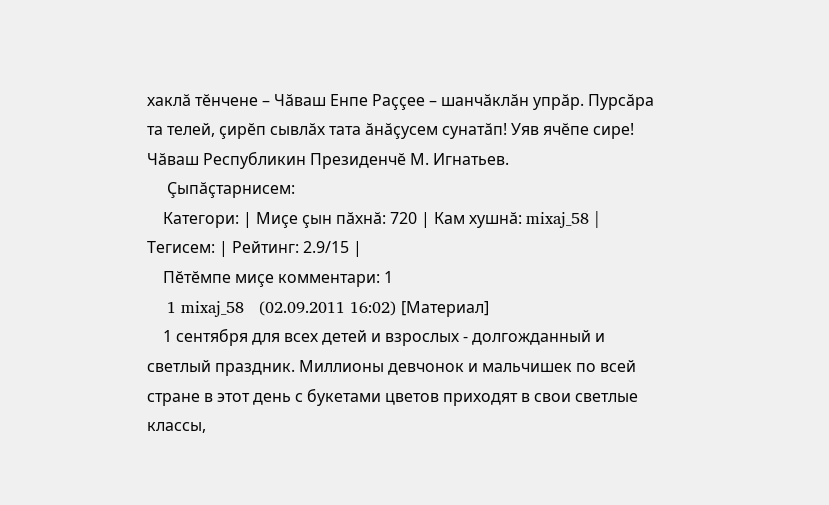хаклă тĕнчене – Чăваш Енпе Раççее – шанчăклăн упрăр. Пурсăра та телей, çирĕп сывлăх тата ăнăçусем сунатăп! Уяв ячĕпе сире! Чăваш Республикин Президенчĕ М. Игнатьев.
    Çыпăçтарнисем:
    Категори: | Миçе çын пăхнă: 720 | Кам хушнă: mixaj_58 | Тегисем: | Рейтинг: 2.9/15 |
    Пĕтĕмпе миçе комментари: 1
    1 mixaj_58   (02.09.2011 16:02) [Материал]
    1 сентября для всех детей и взрослых - долгожданный и светлый праздник. Миллионы девчонок и мальчишек по всей стране в этот день с букетами цветов приходят в свои светлые классы,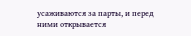усаживаются за парты, и перед ними открывается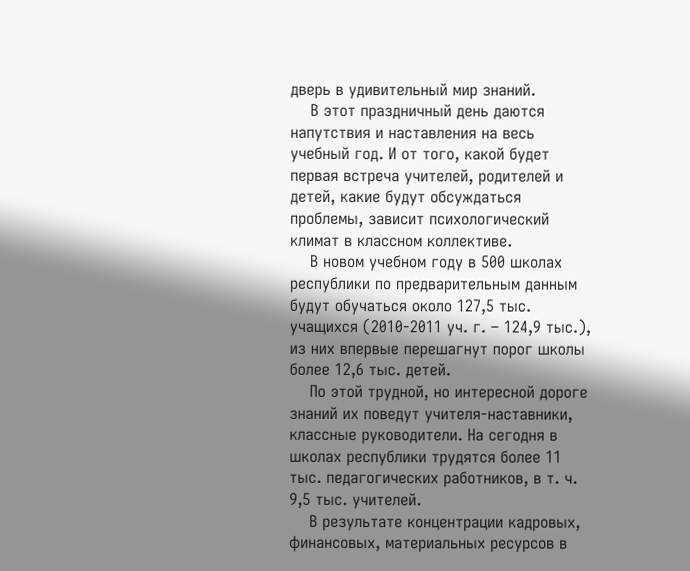дверь в удивительный мир знаний.
    В этот праздничный день даются напутствия и наставления на весь учебный год. И от того, какой будет первая встреча учителей, родителей и детей, какие будут обсуждаться проблемы, зависит психологический климат в классном коллективе.
    В новом учебном году в 500 школах республики по предварительным данным будут обучаться около 127,5 тыс. учащихся (2010-2011 уч. г. – 124,9 тыс.), из них впервые перешагнут порог школы более 12,6 тыс. детей.
    По этой трудной, но интересной дороге знаний их поведут учителя-наставники, классные руководители. На сегодня в школах республики трудятся более 11 тыс. педагогических работников, в т. ч. 9,5 тыс. учителей.
    В результате концентрации кадровых, финансовых, материальных ресурсов в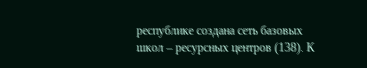республике создана сеть базовых школ – ресурсных центров (138). К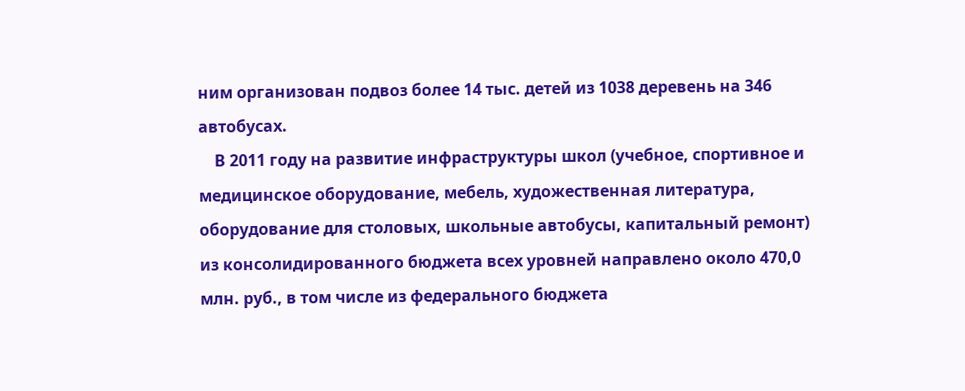ним организован подвоз более 14 тыс. детей из 1038 деревень на 346 автобусах.
    В 2011 году на развитие инфраструктуры школ (учебное, спортивное и медицинское оборудование, мебель, художественная литература, оборудование для столовых, школьные автобусы, капитальный ремонт) из консолидированного бюджета всех уровней направлено около 470,0 млн. руб., в том числе из федерального бюджета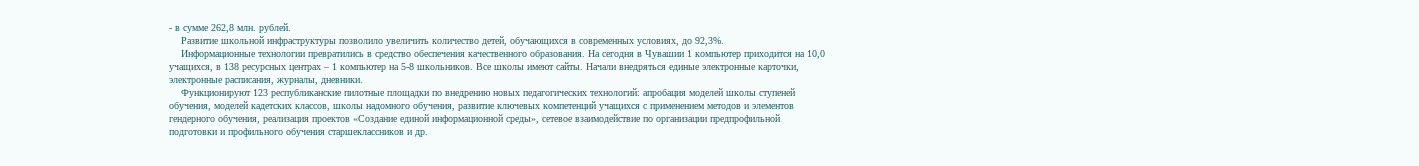- в сумме 262,8 млн. рублей.
    Развитие школьной инфраструктуры позволило увеличить количество детей, обучающихся в современных условиях, до 92,3%.
    Информационные технологии превратились в средство обеспечения качественного образования. На сегодня в Чувашии 1 компьютер приходится на 10,0 учащихся, в 138 ресурсных центрах – 1 компьютер на 5-8 школьников. Все школы имеют сайты. Начали внедряться единые электронные карточки, электронные расписания, журналы, дневники.
    Функционируют 123 республиканские пилотные площадки по внедрению новых педагогических технологий: апробация моделей школы ступеней обучения, моделей кадетских классов, школы надомного обучения, развитие ключевых компетенций учащихся с применением методов и элементов гендерного обучения, реализация проектов «Создание единой информационной среды», сетевое взаимодействие по организации предпрофильной подготовки и профильного обучения старшеклассников и др.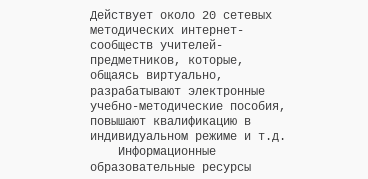Действует около 20 сетевых методических интернет-сообществ учителей-предметников, которые, общаясь виртуально, разрабатывают электронные учебно-методические пособия, повышают квалификацию в индивидуальном режиме и т.д.
    Информационные образовательные ресурсы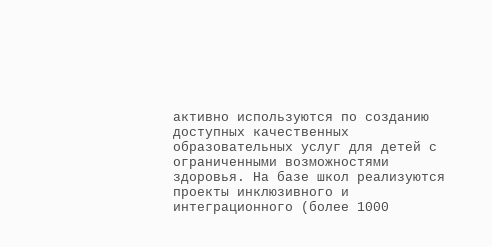активно используются по созданию доступных качественных образовательных услуг для детей с ограниченными возможностями здоровья. На базе школ реализуются проекты инклюзивного и интеграционного (более 1000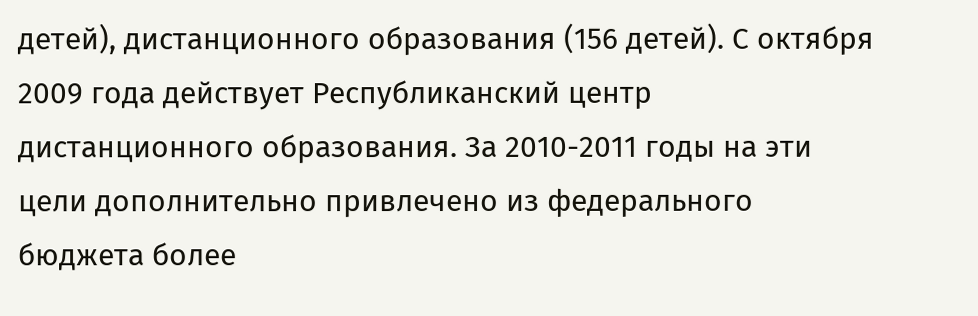детей), дистанционного образования (156 детей). С октября 2009 года действует Республиканский центр дистанционного образования. За 2010-2011 годы на эти цели дополнительно привлечено из федерального бюджета более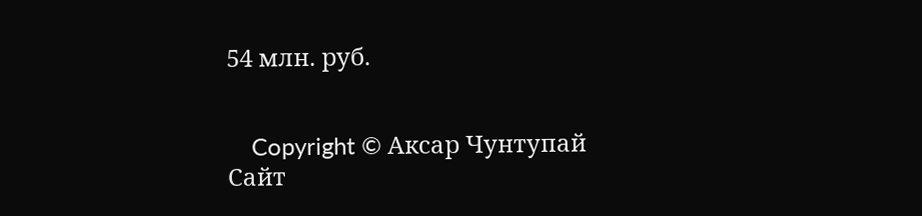54 млн. руб.


    Copyright © Аксар Чунтупай Cайт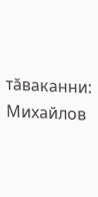тăваканни: Михайлов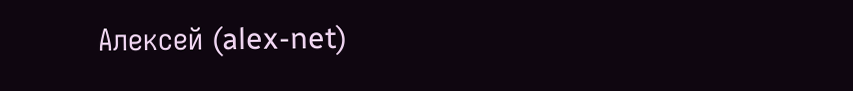Алексей (alex-net)